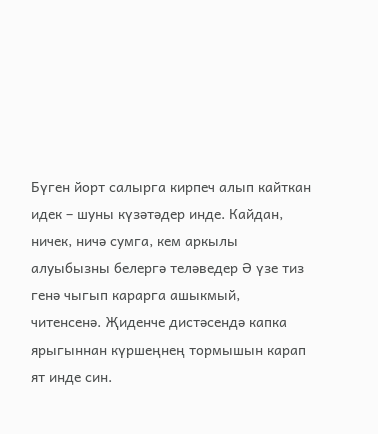Бүген йорт салырга кирпеч алып кайткан идек – шуны күзәтәдер инде. Кайдан, ничек, ничә сумга, кем аркылы алуыбызны белергә теләведер Ә үзе тиз генә чыгып карарга ашыкмый, читенсенә. Җиденче дистәсендә капка ярыгыннан күршеңнең тормышын карап ят инде син.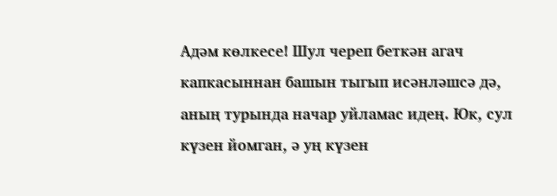Адәм көлкесе! Шул череп беткән агач капкасыннан башын тыгып исәнләшсә дә, аның турында начар уйламас идең. Юк, сул күзен йомган, ә уң күзен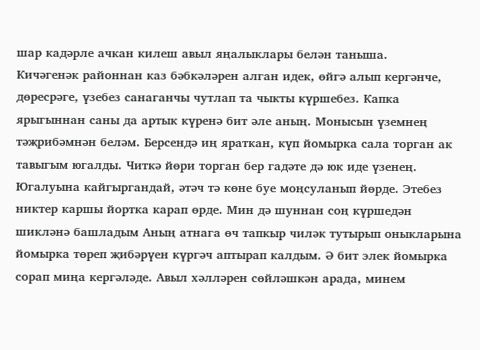шар кадәрле ачкан килеш авыл яңалыклары белән таныша.
Кичәгенәк районнан каз бәбкәләрен алган идек, өйгә алып кергәнче, дөресрәге, үзебез санаганчы чутлап та чыкты күршебез. Капка ярыгыннан саны да артык күренә бит әле аның. Монысын үземнең тәҗрибәмнән беләм. Берсендә иң яраткан, күп йомырка сала торган ак тавыгым югалды. Читкә йөри торган бер гадәте дә юк иде үзенең. Югалуына кайгыргандай, әтәч тә көне буе моңсуланып йөрде. Этебез никтер каршы йортка карап өрде. Мин дә шуннан соң күршедән шикләнә башладым Аның атнага өч тапкыр чиләк тутырып оныкларына йомырка төреп җибәрүен күргәч аптырап калдым. Ә бит элек йомырка сорап миңа кергәләде. Авыл хәлләрен сөйләшкән арада, минем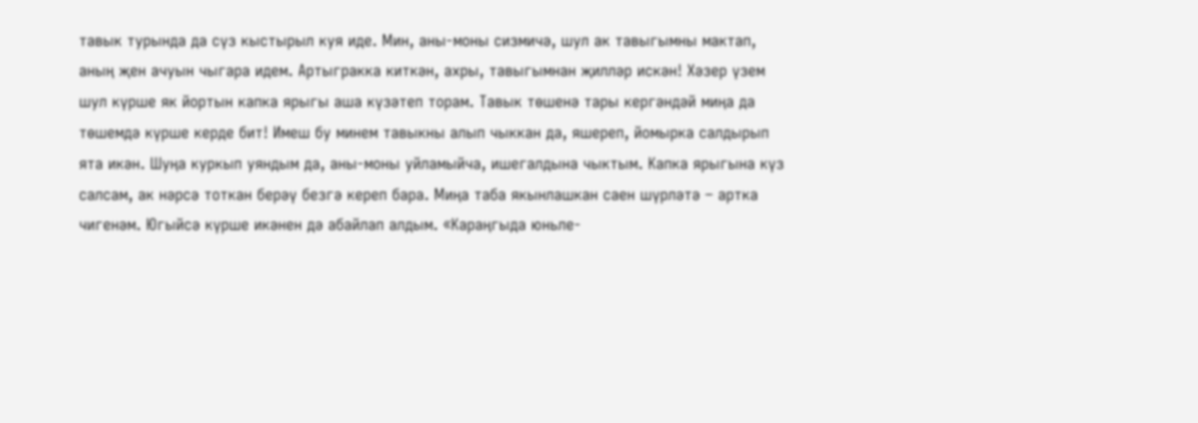тавык турында да сүз кыстырыл куя иде. Мин, аны-моны сизмичә, шул ак тавыгымны мактап, аның җен ачуын чыгара идем. Артыгракка киткән, ахры, тавыгымнан җилләр искән! Хәзер үзем шул күрше як йортын капка ярыгы аша күзәтеп торам. Тавык төшенә тары кергәндәй миңа да төшемдә күрше керде бит! Имеш бу минем тавыкны алып чыккан да, яшереп, йомырка салдырып ята икән. Шуңа куркып уяндым да, аны-моны уйламыйча, ишегалдына чыктым. Капка ярыгына күз салсам, ак нәрсә тоткан берәү безгә кереп бара. Миңа таба якынлашкан саен шүрләтә – артка чигенәм. Югыйсә күрше икәнен дә абайлап алдым. «Караңгыда юньле-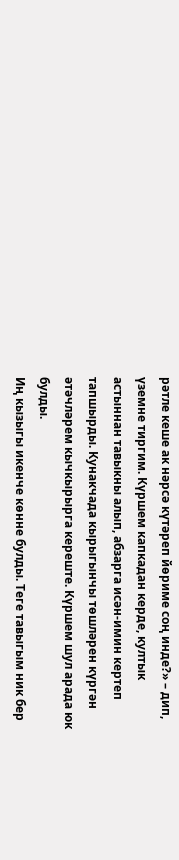рәтле кеше ак нәрсә күтәреп йөриме соң инде?» – дип, үземне тиргим. Күршем капкадан керде, култык астыннан тавыкны алып, абзарга исән-имин кертеп тапшырды. Кунакчада кырыгынчы төшләрен күргән әтәчләрем кычкырырга кереште. Күршем шул арада юк булды.
Иң кызыгы икенче көнне булды. Теге тавыгым ник бер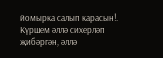йомырка салып карасын!. Күршем әллә сихерләп җибәргән, әллә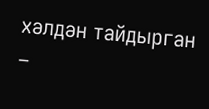хәлдән тайдырган –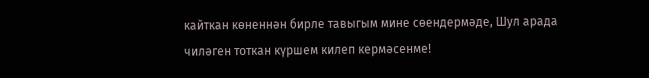кайткан көненнән бирле тавыгым мине сөендермәде, Шул арада чиләген тоткан күршем килеп кермәсенме!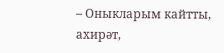– Оныкларым кайтты, ахирәт,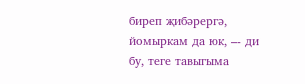биреп җибәрергә, йомыркам да юк, –- ди бу, теге тавыгыма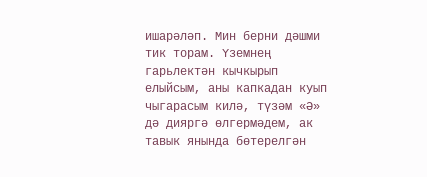ишарәләп. Мин берни дәшми тик торам. Үземнең гарьлектән кычкырып елыйсым, аны капкадан куып чыгарасым килә, түзәм «Ә» дә дияргә өлгермәдем, ак тавык янында бөтерелгән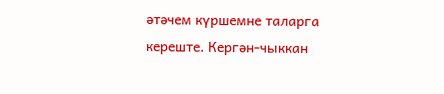әтәчем күршемне таларга кереште. Кергән-чыккан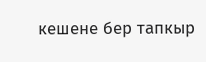кешене бер тапкыр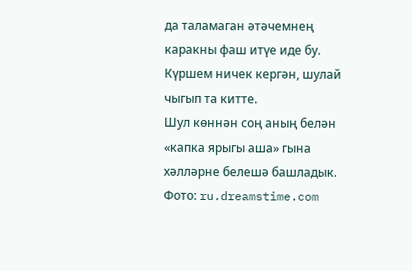да таламаган әтәчемнең каракны фаш итүе иде бу. Күршем ничек кергән, шулай чыгып та китте.
Шул көннән соң аның белән «капка ярыгы аша» гына хәлләрне белешә башладык.
Фото: ru.dreamstime.com